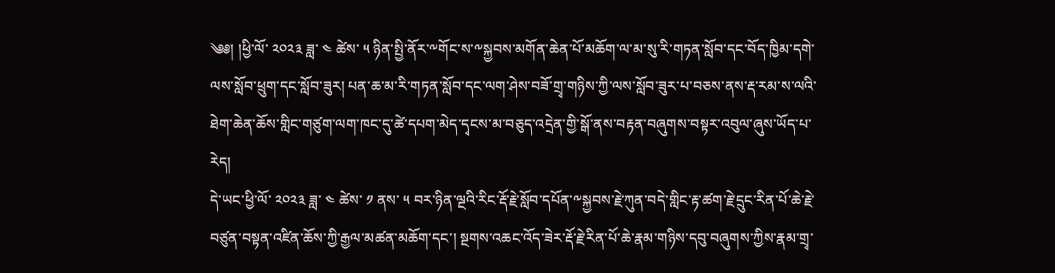༄༅། །ཕྱི་ལོ་ ༢༠༢༣ ཟླ་ ༤ ཚེས་ ༥ ཉིན་སྤྱི་ནོར་༸གོང་ས་༸སྐྱབས་མགོན་ཆེན་པོ་མཆོག་ལ་མ་སུ་རི་གཏན་སློབ་དང་བོད་ཁྱིམ་དགེ་ལས་སློབ་ཕྲུག་དང་སློབ་ཟུར། པན་ཆ་མ་རི་གཏན་སློབ་དང་ལག་ཤེས་བཟོ་གྲྭ་གཉིས་ཀྱི་ལས་སློབ་ཟུར་པ་བཅས་ནས་རྡ་རམ་ས་ལའི་ཐེག་ཆེན་ཆོས་གླིང་གཙུག་ལག་ཁང་དུ་ཚེ་དཔག་མེད་དྭངས་མ་བཅུད་འདྲེན་གྱི་སྒོ་ནས་བརྟན་བཞུགས་བསྟར་འབུལ་ཞུས་ཡོད་པ་རེད།
དེ་ཡང་ཕྱི་ལོ་ ༢༠༢༣ ཟླ་ ༤ ཚེས་ ༡ ནས་ ༥ བར་ཉིན་ལྔའི་རིང་རྡོ་རྗེ་སློབ་དཔོན་༸སྐྱབས་རྗེ་ཀུན་བདེ་གླིང་རྟ་ཚག་རྗེ་དྲུང་རིན་པོ་ཆེ་རྗེ་བཙུན་བསྟན་འཛིན་ཆོས་ཀྱི་རྒྱལ་མཚན་མཆོག་དང་། སྔགས་འཆང་འོད་ཟེར་རྡོ་རྗེ་རིན་པོ་ཆེ་རྣམ་གཉིས་དབུ་བཞུགས་ཀྱིས་རྣམ་གྲྭ་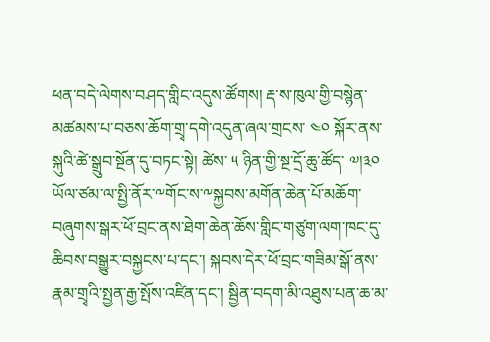ཕན་བདེ་ལེགས་བཤད་གླིང་འདུས་ཚོགས། རྡ་ས་ཁུལ་གྱི་བསྙེན་མཚམས་པ་བཅས་ཆོག་གྲྭ་དགེ་འདུན་ཞལ་གྲངས་ ༤༠ སྐོར་ནས་སྐུའི་ཚེ་སྒྲུབ་སྔོན་དུ་བཏང་སྟེ། ཚེས་ ༥ ཉིན་གྱི་སྔ་དྲོ་ཆུ་ཚོད་ ༧།༣༠ ཡོལ་ཙམ་ལ་སྤྱི་ནོར་༸གོང་ས་༸སྐྱབས་མགོན་ཆེན་པོ་མཆོག་བཞུགས་སྒར་ཕོ་བྲང་ནས་ཐེག་ཆེན་ཆོས་གླིང་གཙུག་ལག་ཁང་དུ་ཆིབས་བསྒྱུར་བསྐྱངས་པ་དང་། སྐབས་དེར་ཕོ་བྲང་གཟིམ་སྒོ་ནས་རྣམ་གྲྭའི་སྤྱན་རྒྱ་སྤོས་འཛིན་དང་། སྦྱིན་བདག་མི་འཐུས་པན་ཆ་མ་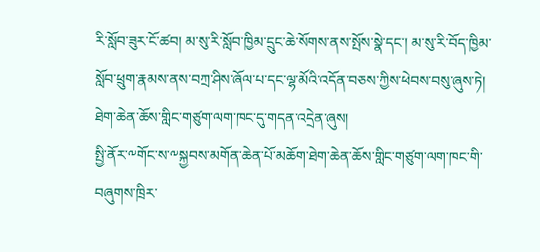རི་སློབ་ཟུར་ངོ་ཚབ། མ་སུ་རི་སློབ་ཁྱིམ་དྲུང་ཆེ་སོགས་ནས་སྤོས་སྣེ་དང་། མ་སུ་རི་བོད་ཁྱིམ་སློབ་ཕྲུག་རྣམས་ནས་བཀྲ་ཤིས་ཞོལ་པ་དང་ལྷ་མོའི་འདོན་བཅས་ཀྱིས་ཕེབས་བསུ་ཞུས་ཏེ། ཐེག་ཆེན་ཆོས་གླིང་གཙུག་ལག་ཁང་དུ་གདན་འདྲེན་ཞུས།
སྤྱི་ནོར་༸གོང་ས་༸སྐྱབས་མགོན་ཆེན་པོ་མཆོག་ཐེག་ཆེན་ཆོས་གླིང་གཙུག་ལག་ཁང་གི་བཞུགས་ཁྲིར་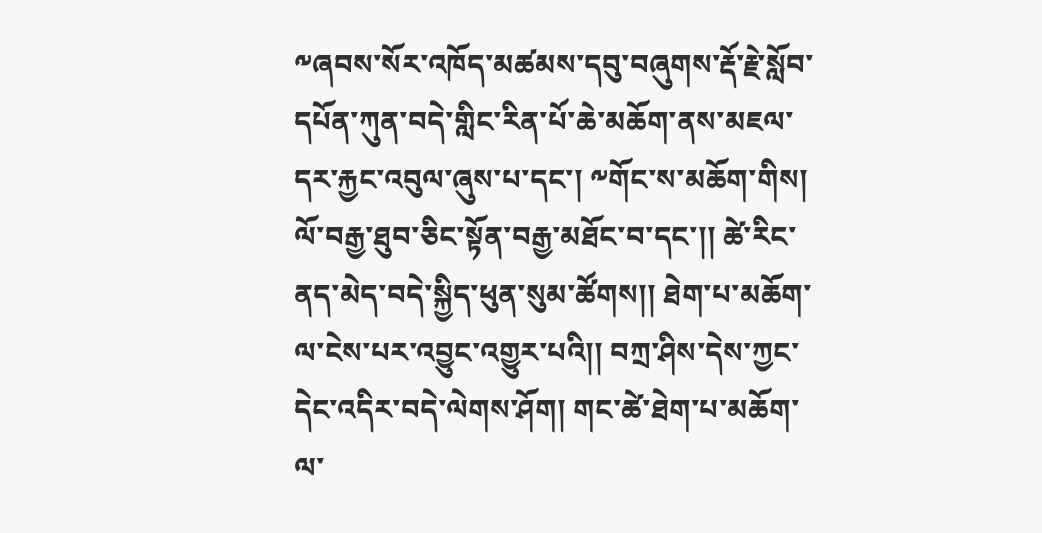༸ཞབས་སོར་འཁོད་མཚམས་དབུ་བཞུགས་རྡོ་རྗེ་སློབ་དཔོན་ཀུན་བདེ་གླིང་རིན་པོ་ཆེ་མཆོག་ནས་མཇལ་དར་རྐྱང་འབུལ་ཞུས་པ་དང་། ༸གོང་ས་མཆོག་གིས། ལོ་བརྒྱ་ཐུབ་ཅིང་སྟོན་བརྒྱ་མཐོང་བ་དང་།། ཚེ་རིང་ནད་མེད་བདེ་སྐྱིད་ཕུན་སུམ་ཚོགས།། ཐེག་པ་མཆོག་ལ་ངེས་པར་འབྱུང་འགྱུར་པའི།། བཀྲ་ཤིས་དེས་ཀྱང་དེང་འདིར་བདེ་ལེགས་ཤོག། གང་ཚེ་ཐེག་པ་མཆོག་ལ་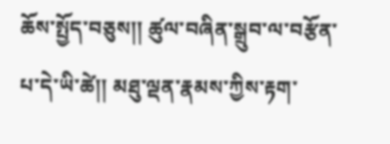ཆོས་སྤྱོད་བཅུས།། ཚུལ་བཞིན་སྒྲུབ་ལ་བརྩོན་པ་དེ་ཡི་ཚེ།། མཐུ་ལྡན་རྣམས་ཀྱིས་རྟག་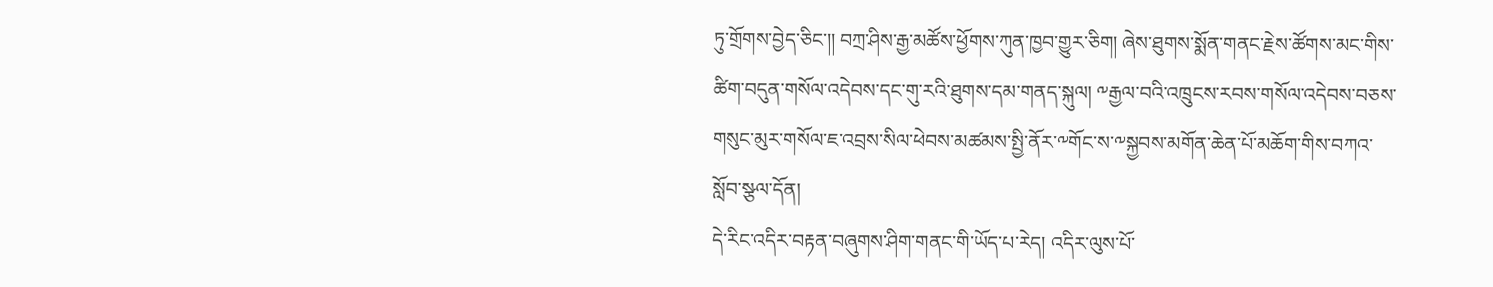ཏུ་གྲོགས་བྱེད་ཅིང་།། བཀྲ་ཤིས་རྒྱ་མཚོས་ཕྱོགས་ཀུན་ཁྱབ་གྱུར་ཅིག། ཞེས་ཐུགས་སྨོན་གནང་རྗེས་ཚོགས་མང་གིས་ཚིག་བདུན་གསོལ་འདེབས་དང་གུ་རའི་ཐུགས་དམ་གནད་སྐུལ། ༸རྒྱལ་བའི་འཁྲུངས་རབས་གསོལ་འདེབས་བཅས་གསུང་མུར་གསོལ་ཇ་འབྲས་སིལ་ཕེབས་མཚམས་སྤྱི་ནོར་༸གོང་ས་༸སྐྱབས་མགོན་ཆེན་པོ་མཆོག་གིས་བཀའ་སློབ་སྩལ་དོན།
དེ་རིང་འདིར་བརྟན་བཞུགས་ཤིག་གནང་གི་ཡོད་པ་རེད། འདིར་ལུས་པོ་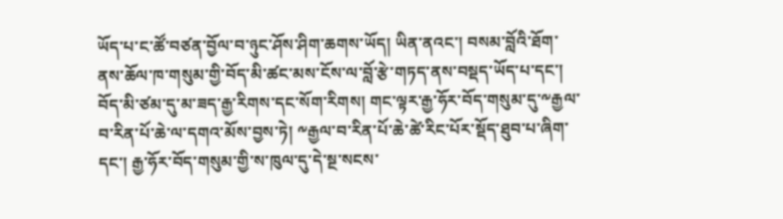ཡོད་པ་ང་ཚོ་བཙན་བྱོལ་བ་ཉུང་ཤོས་ཤིག་ཆགས་ཡོད། ཡིན་ནའང་། བསམ་བློའི་ཐོག་ནས་ཆོལ་ཁ་གསུམ་གྱི་བོད་མི་ཚང་མས་ངོས་ལ་བློ་རྩེ་གཏད་ནས་བསྡད་ཡོད་པ་དང་། བོད་མི་ཙམ་དུ་མ་ཟད་རྒྱ་རིགས་དང་སོག་རིགས། གང་ལྟར་རྒྱ་ཧོར་བོད་གསུམ་དུ་༸རྒྱལ་བ་རིན་པོ་ཆེ་ལ་དགའ་མོས་བྱས་ཏེ། ༸རྒྱལ་བ་རིན་པོ་ཆེ་ཚེ་རིང་པོར་སྡོད་ཐུབ་པ་ཞིག་དང་། རྒྱ་ཧོར་བོད་གསུམ་གྱི་ས་ཁུལ་དུ་དེ་སྔ་སངས་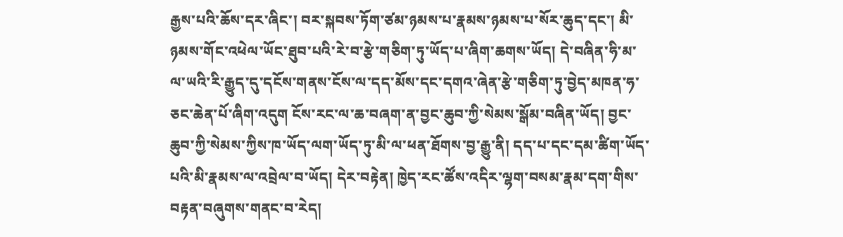རྒྱས་པའི་ཆོས་དར་ཞིང་། བར་སྐབས་ཏོག་ཙམ་ཉམས་པ་རྣམས་ཉམས་པ་སོར་ཆུད་དང་། མི་ཉམས་གོང་འཕེལ་ཡོང་ཐུབ་པའི་རེ་བ་རྩེ་གཅིག་ཏུ་ཡོད་པ་ཞིག་ཆགས་ཡོད། དེ་བཞིན་ཧི་མ་ལ་ཡའི་རི་རྒྱུད་དུ་དངོས་གནས་ངོས་ལ་དད་མོས་དང་དགའ་ཞེན་རྩེ་གཅིག་ཏུ་བྱེད་མཁན་ཧ་ཅང་ཆེན་པོ་ཞིག་འདུག ངོས་རང་ལ་ཆ་བཞག་ན་བྱང་ཆུབ་ཀྱི་སེམས་སྒོམ་བཞིན་ཡོད། བྱང་ཆུབ་ཀྱི་སེམས་ཀྱིས་ཁ་ཡོད་ལག་ཡོད་ཏུ་མི་ལ་ཕན་ཐོགས་བྱ་རྒྱུ་ནི། དད་པ་དང་དམ་ཚིག་ཡོད་པའི་མི་རྣམས་ལ་འབྲེལ་བ་ཡོད། དེར་བརྟེན། ཁྱེད་རང་ཚོས་འདིར་ལྷག་བསམ་རྣམ་དག་གིས་བརྟན་བཞུགས་གནང་བ་རེད།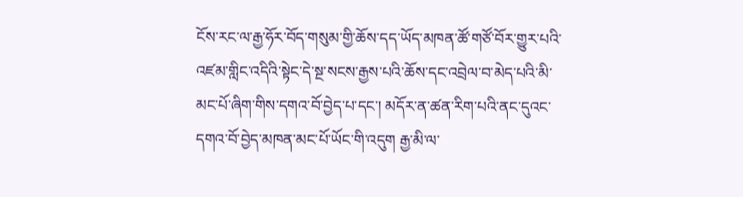ངོས་རང་ལ་རྒྱ་ཧོར་བོད་གསུམ་གྱི་ཆོས་དད་ཡོད་མཁན་ཚོ་གཙོ་བོར་གྱུར་པའི་འཛམ་གླིང་འདིའི་སྟེང་དེ་སྔ་སངས་རྒྱས་པའི་ཆོས་དང་འབྲེལ་བ་མེད་པའི་མི་མང་པོ་ཞིག་གིས་དགའ་བོ་བྱེད་པ་དང་། མདོར་ན་ཚན་རིག་པའི་ནང་དུའང་དགའ་བོ་བྱེད་མཁན་མང་པོ་ཡོང་གི་འདུག རྒྱ་མི་ལ་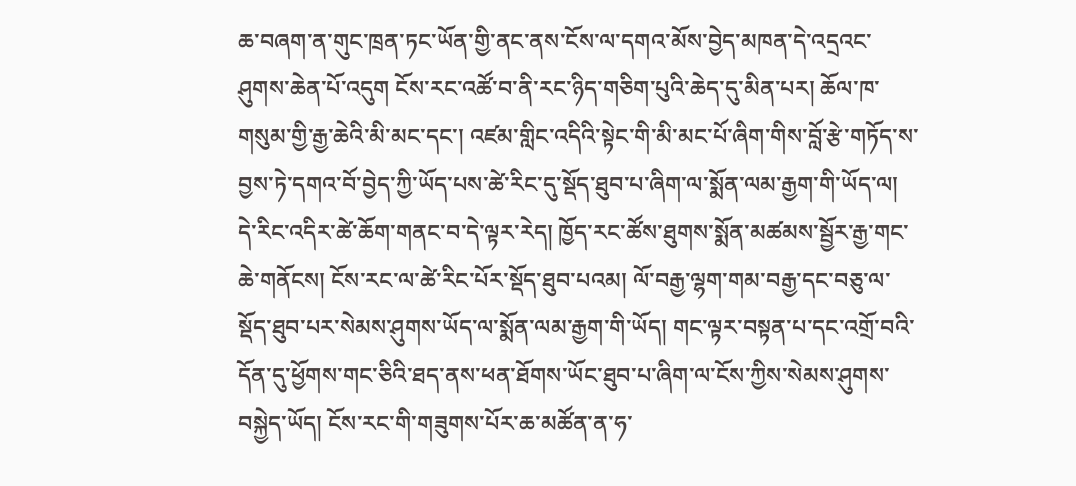ཆ་བཞག་ན་གུང་ཁྲན་ཏང་ཡོན་གྱི་ནང་ནས་ངོས་ལ་དགའ་མོས་བྱེད་མཁན་དེ་འདྲའང་ཤུགས་ཆེན་པོ་འདུག ངོས་རང་འཚོ་བ་ནི་རང་ཉིད་གཅིག་པུའི་ཆེད་དུ་མིན་པར། ཆོལ་ཁ་གསུམ་གྱི་རྒྱ་ཆེའི་མི་མང་དང་། འཛམ་གླིང་འདིའི་སྟེང་གི་མི་མང་པོ་ཞིག་གིས་བློ་རྩེ་གཏོད་ས་བྱས་ཏེ་དགའ་བོ་བྱེད་ཀྱི་ཡོད་པས་ཚེ་རིང་དུ་སྡོད་ཐུབ་པ་ཞིག་ལ་སྨོན་ལམ་རྒྱག་གི་ཡོད་ལ། དེ་རིང་འདིར་ཚེ་ཆོག་གནང་བ་དེ་ལྟར་རེད། ཁྱོད་རང་ཚོས་ཐུགས་སྨོན་མཚམས་སྦྱོར་རྒྱ་གང་ཆེ་གནོངས། ངོས་རང་ལ་ཚེ་རིང་པོར་སྡོད་ཐུབ་པའམ། ལོ་བརྒྱ་ལྷག་གམ་བརྒྱ་དང་བཅུ་ལ་སྡོད་ཐུབ་པར་སེམས་ཤུགས་ཡོད་ལ་སྨོན་ལམ་རྒྱག་གི་ཡོད། གང་ལྟར་བསྟན་པ་དང་འགྲོ་བའི་དོན་དུ་ཕྱོགས་གང་ཅིའི་ཐད་ནས་ཕན་ཐོགས་ཡོང་ཐུབ་པ་ཞིག་ལ་ངོས་ཀྱིས་སེམས་ཤུགས་བསྐྱེད་ཡོད། ངོས་རང་གི་གཟུགས་པོར་ཆ་མཚོན་ན་ཧ་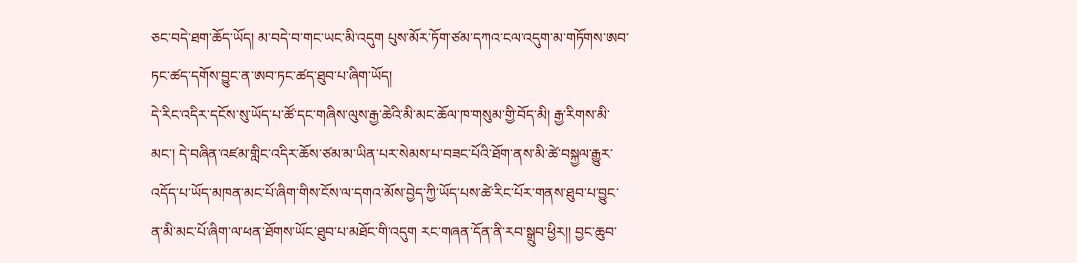ཅང་བདེ་ཐག་ཆོད་ཡོད། མ་བདེ་བ་གང་ཡང་མི་འདུག པུས་མོར་ཏོག་ཙམ་དཀའ་ངལ་འདུག་མ་གཏོགས་ཨབ་ཏང་ཚད་དགོས་བྱུང་ན་ཨབ་ཏང་ཚད་ཐུབ་པ་ཞིག་ཡོད།
དེ་རིང་འདིར་དངོས་སུ་ཡོད་པ་ཚོ་དང་གཞིས་ལུས་རྒྱ་ཆེའི་མི་མང་ཆོལ་ཁ་གསུམ་གྱི་བོད་མི། རྒྱ་རིགས་མི་མང་། དེ་བཞིན་འཛམ་གླིང་འདིར་ཆོས་ཙམ་མ་ཡིན་པར་སེམས་པ་བཟང་པོའི་ཐོག་ནས་མི་ཚེ་བསྐྱལ་རྒྱུར་འདོད་པ་ཡོད་མཁན་མང་པོ་ཞིག་གིས་ངོས་ལ་དགའ་མོས་བྱེད་ཀྱི་ཡོད་པས་ཚེ་རིང་པོར་གནས་ཐུབ་པ་བྱུང་ན་མི་མང་པོ་ཞིག་ལ་ཕན་ཐོགས་ཡོང་ཐུབ་པ་མཐོང་གི་འདུག རང་གཞན་དོན་ནི་རབ་སྒྲུབ་ཕྱིར།། བྱང་ཆུབ་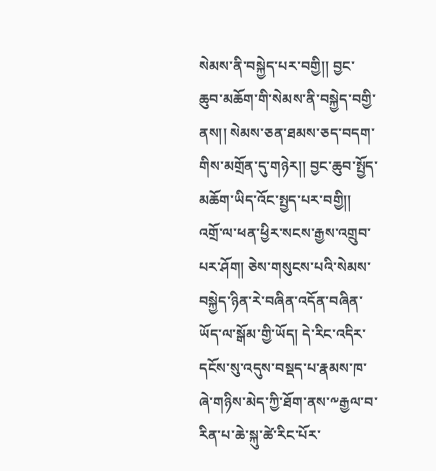སེམས་ནི་བསྐྱེད་པར་བགྱི།། བྱང་ཆུབ་མཆོག་གི་སེམས་ནི་བསྐྱེད་བགྱི་ནས།། སེམས་ཅན་ཐམས་ཅད་བདག་གིས་མགྲོན་དུ་གཉེར།། བྱང་ཆུབ་སྤྱོད་མཆོག་ཡིད་འོང་སྤྱད་པར་བགྱི།། འགྲོ་ལ་ཕན་ཕྱིར་སངས་རྒྱས་འགྲུབ་པར་ཤོག། ཅེས་གསུངས་པའི་སེམས་བསྐྱེད་ཉིན་རེ་བཞིན་འདོན་བཞིན་ཡོད་ལ་སྒོམ་གྱི་ཡོད། དེ་རིང་འདིར་དངོས་སུ་འདུས་བསྡད་པ་རྣམས་ཁ་ཞེ་གཉིས་མེད་ཀྱི་ཐོག་ནས་༸རྒྱལ་བ་རིན་པ་ཆེ་སྐུ་ཚེ་རིང་པོར་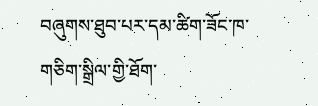བཞུགས་ཐུབ་པར་དམ་ཚིག་ཟོང་ཁ་གཅིག་སྒྲིལ་གྱི་ཐོག་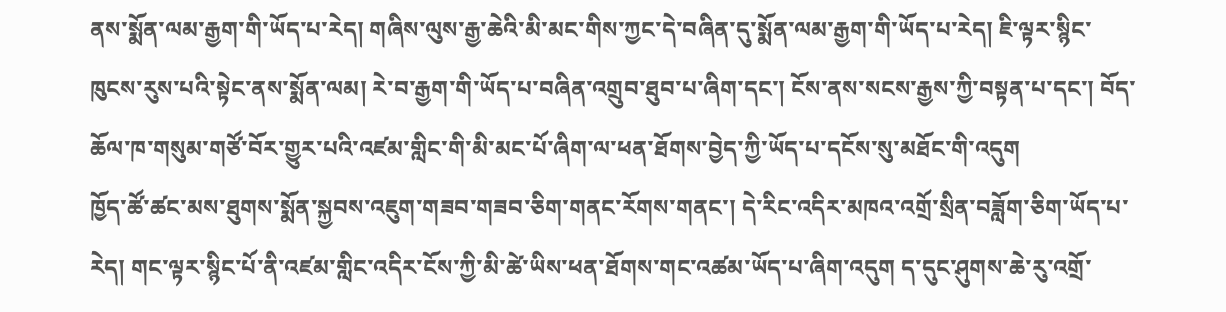ནས་སྨོན་ལམ་རྒྱག་གི་ཡོད་པ་རེད། གཞིས་ལུས་རྒྱ་ཆེའི་མི་མང་གིས་ཀྱང་དེ་བཞིན་དུ་སྨོན་ལམ་རྒྱག་གི་ཡོད་པ་རེད། ཇི་ལྟར་སྙིང་ཁུངས་རུས་པའི་སྟེང་ནས་སྨོན་ལམ། རེ་བ་རྒྱག་གི་ཡོད་པ་བཞིན་འགྲུབ་ཐུབ་པ་ཞིག་དང་། ངོས་ནས་སངས་རྒྱས་ཀྱི་བསྟན་པ་དང་། བོད་ཆོལ་ཁ་གསུམ་གཙོ་བོར་གྱུར་པའི་འཛམ་གླིང་གི་མི་མང་པོ་ཞིག་ལ་ཕན་ཐོགས་བྱེད་ཀྱི་ཡོད་པ་དངོས་སུ་མཐོང་གི་འདུག
ཁྱོད་ཚོ་ཚང་མས་ཐུགས་སྨོན་སྐྱབས་འཇུག་གཟབ་གཟབ་ཅིག་གནང་རོགས་གནང་། དེ་རིང་འདིར་མཁའ་འགྲོ་སྲིན་བཟློག་ཅིག་ཡོད་པ་རེད། གང་ལྟར་སྙིང་པོ་ནི་འཛམ་གླིང་འདིར་ངོས་ཀྱི་མི་ཚེ་ཡིས་ཕན་ཐོགས་གང་འཚམ་ཡོད་པ་ཞིག་འདུག ད་དུང་ཤུགས་ཆེ་རུ་འགྲོ་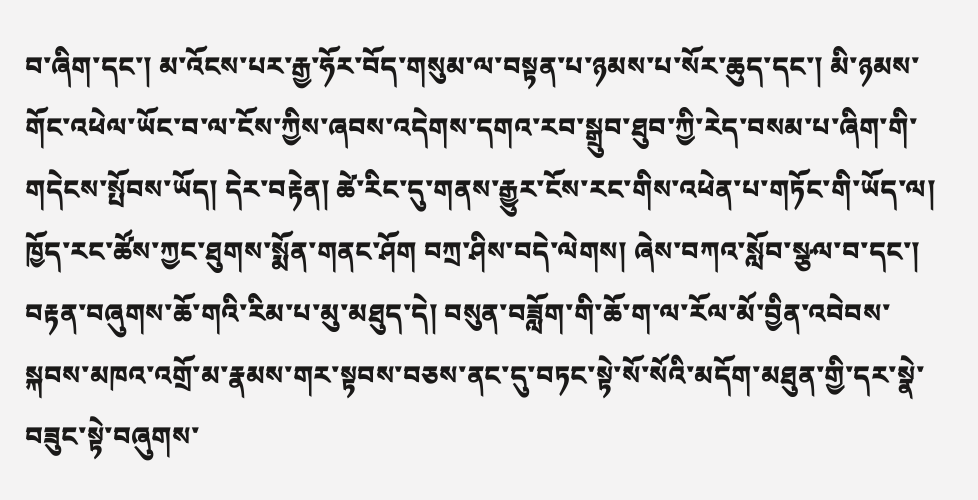བ་ཞིག་དང་། མ་འོངས་པར་རྒྱ་ཧོར་བོད་གསུམ་ལ་བསྟན་པ་ཉམས་པ་སོར་ཆུད་དང་། མི་ཉམས་གོང་འཕེལ་ཡོང་བ་ལ་ངོས་ཀྱིས་ཞབས་འདེགས་དགའ་རབ་སྒྲུབ་ཐུབ་ཀྱི་རེད་བསམ་པ་ཞིག་གི་གདེངས་སྤོབས་ཡོད། དེར་བརྟེན། ཚེ་རིང་དུ་གནས་རྒྱུར་ངོས་རང་གིས་འཕེན་པ་གཏོང་གི་ཡོད་ལ། ཁྱོད་རང་ཚོས་ཀྱང་ཐུགས་སྨོན་གནང་ཤོག བཀྲ་ཤིས་བདེ་ལེགས། ཞེས་བཀའ་སློབ་སྩལ་བ་དང་།
བརྟན་བཞུགས་ཆོ་གའི་རིམ་པ་མུ་མཐུད་དེ། བསུན་བཟློག་གི་ཆོ་ག་ལ་རོལ་མོ་བྱིན་འབེབས་སྐབས་མཁའ་འགྲོ་མ་རྣམས་གར་སྟབས་བཅས་ནང་དུ་བཏང་སྟེ་སོ་སོའི་མདོག་མཐུན་གྱི་དར་སྣེ་བཟུང་སྟེ་བཞུགས་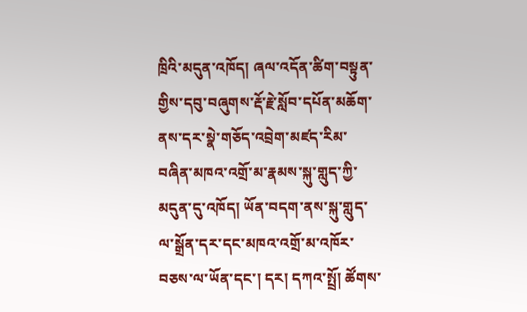ཁྲིའི་མདུན་འཁོད། ཞལ་འདོན་ཚིག་བསྟུན་གྱིས་དབུ་བཞུགས་རྡོ་རྗེ་སློབ་དཔོན་མཆོག་ནས་དར་སྣེ་གཅོད་འབྲེག་མཛད་རིམ་བཞིན་མཁའ་འགྲོ་མ་རྣམས་སྐུ་གླུད་ཀྱི་མདུན་དུ་འཁོད། ཡོན་བདག་ནས་སྐུ་གླུད་ལ་སྒྲོན་དར་དང་མཁའ་འགྲོ་མ་འཁོར་བཅས་ལ་ཡོན་དང་། དར། དཀའ་སྤྲོ། ཚོགས་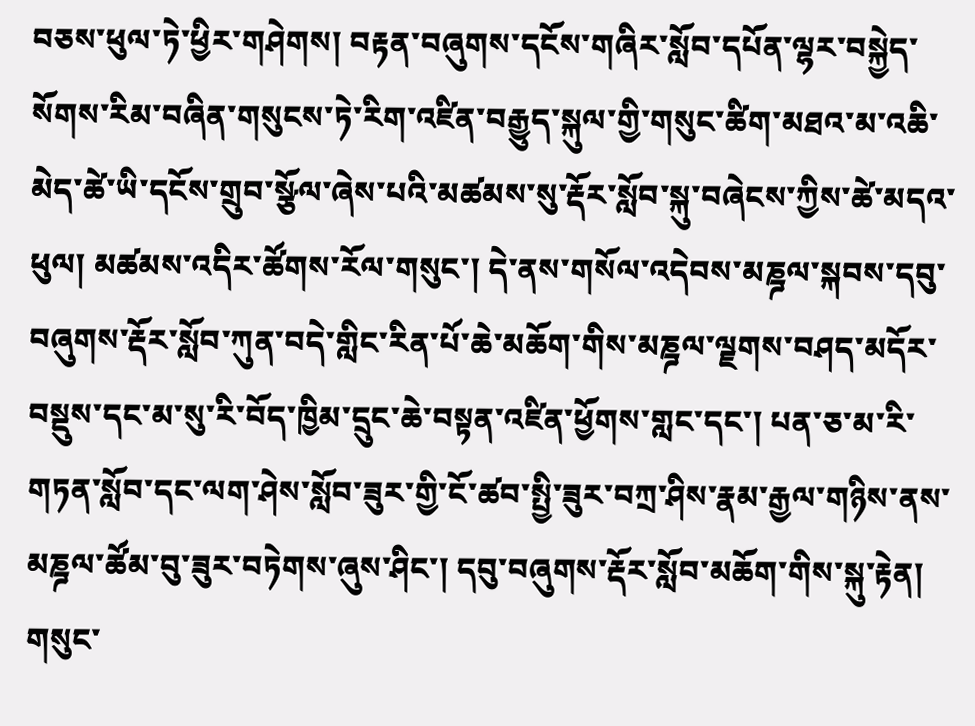བཅས་ཕུལ་ཏེ་ཕྱིར་གཤེགས། བརྟན་བཞུགས་དངོས་གཞིར་སློབ་དཔོན་ལྷར་བསྐྱེད་སོགས་རིམ་བཞིན་གསུངས་ཏེ་རིག་འཛིན་བརྒྱུད་སྐུལ་གྱི་གསུང་ཚིག་མཐའ་མ་འཆི་མེད་ཚེ་ཡི་དངོས་གྲུབ་སྩོལ་ཞེས་པའི་མཚམས་སུ་རྡོར་སློབ་སྐུ་བཞེངས་ཀྱིས་ཚེ་མདའ་ཕུལ། མཚམས་འདིར་ཚོགས་རོལ་གསུང་། དེ་ནས་གསོལ་འདེབས་མཎྜལ་སྐབས་དབུ་བཞུགས་རྡོར་སློབ་ཀུན་བདེ་གླིང་རིན་པོ་ཆེ་མཆོག་གིས་མཎྜལ་ལྗགས་བཤད་མདོར་བསྡུས་དང་མ་སུ་རི་བོད་ཁྱིམ་དྲུང་ཆེ་བསྟན་འཛིན་ཕྱོགས་གླང་དང་། པན་ཅ་མ་རི་གཏན་སློབ་དང་ལག་ཤེས་སློབ་ཟུར་གྱི་ངོ་ཚབ་སྤྱི་ཟུར་བཀྲ་ཤིས་རྣམ་རྒྱལ་གཉིས་ནས་མཎྜལ་ཚོམ་བུ་ཟུར་བཏེགས་ཞུས་ཤིང་། དབུ་བཞུགས་རྡོར་སློབ་མཆོག་གིས་སྐུ་རྟེན། གསུང་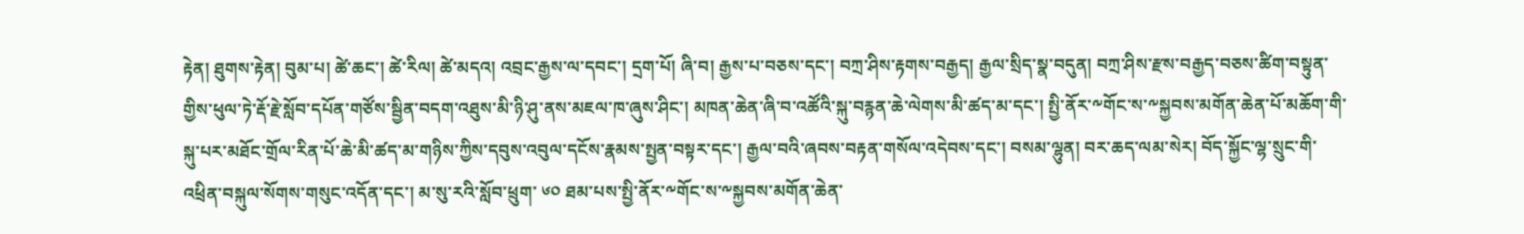རྟེན། ཐུགས་རྟེན། བུམ་པ། ཚེ་ཆང་། ཚེ་རིལ། ཚེ་མདའ། འབྲང་རྒྱས་ལ་དབང་། དྲག་པོ། ཞི་བ། རྒྱས་པ་བཅས་དང་། བཀྲ་ཤིས་རྟགས་བརྒྱད། རྒྱལ་སྲིད་སྣ་བདུན། བཀྲ་ཤིས་རྫས་བརྒྱད་བཅས་ཚིག་བསྟུན་གྱིས་ཕུལ་ཏེ་རྡོ་རྗེ་སློབ་དཔོན་གཙོས་སྦྱིན་བདག་འཐུས་མི་ཉི་ཤུ་ནས་མཇལ་ཁ་ཞུས་ཤིང་། མཁན་ཆེན་ཞི་བ་འཚོའི་སྐུ་བརྙན་ཆེ་ལེགས་མི་ཚད་མ་དང་། སྤྱི་ནོར་༸གོང་ས་༸སྐྱབས་མགོན་ཆེན་པོ་མཆོག་གི་སྐུ་པར་མཐོང་གྲོལ་རིན་པོ་ཆེ་མི་ཚད་མ་གཉིས་ཀྱིས་དབུས་འབུལ་དངོས་རྣམས་སྤྱན་བསྟར་དང་། རྒྱལ་བའི་ཞབས་བརྟན་གསོལ་འདེབས་དང་། བསམ་ལྷུན། བར་ཆད་ལམ་སེར། བོད་སྐྱོང་ལྷ་སྲུང་གི་འཕྲིན་བསྐུལ་སོགས་གསུང་འདོན་དང་། མ་སུ་རའི་སློབ་ཕྲུག་ ༦༠ ཐམ་པས་སྤྱི་ནོར་༸གོང་ས་༸སྐྱབས་མགོན་ཆེན་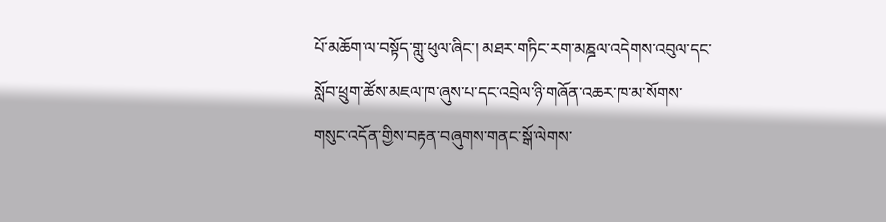པོ་མཆོག་ལ་བསྟོད་གླུ་ཕུལ་ཞིང་། མཐར་གཏིང་རག་མཎྜལ་འདེགས་འབུལ་དང་སློབ་ཕྲུག་ཚོས་མཇལ་ཁ་ཞུས་པ་དང་འབྲེལ་ཉི་གཞོན་འཆར་ཁ་མ་སོགས་གསུང་འདོན་གྱིས་བརྟན་བཞུགས་གནང་སྒོ་ལེགས་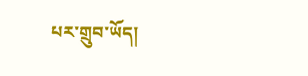པར་གྲུབ་ཡོད།